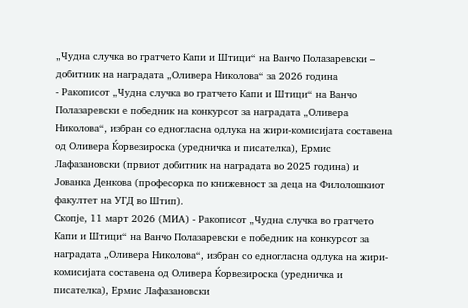„Чудна случка во гратчето Капи и Штици“ на Ванчо Полазаревски – добитник на наградата „Оливера Николова“ за 2026 година
- Ракописот „Чудна случка во гратчето Капи и Штици“ на Ванчо Полазаревски е победник на конкурсот за наградата „Оливера Николова“, избран со едногласна одлука на жири-комисијата составена од Оливера Ќорвезироска (уредничка и писателка), Ермис Лафазановски (првиот добитник на наградата во 2025 година) и Јованка Денкова (професорка по книжевност за деца на Филолошкиот факултет на УГД во Штип).
Скопје, 11 март 2026 (МИА) - Ракописот „Чудна случка во гратчето Капи и Штици“ на Ванчо Полазаревски е победник на конкурсот за наградата „Оливера Николова“, избран со едногласна одлука на жири-комисијата составена од Оливера Ќорвезироска (уредничка и писателка), Ермис Лафазановски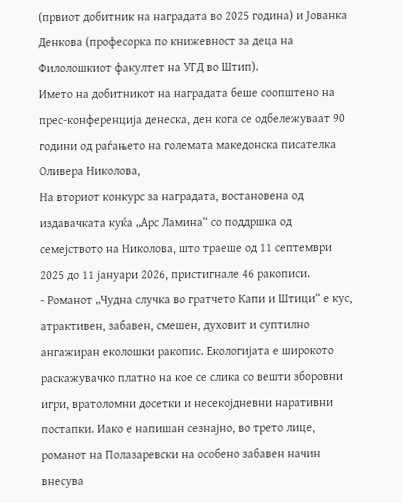(првиот добитник на наградата во 2025 година) и Јованка Денкова (професорка по книжевност за деца на Филолошкиот факултет на УГД во Штип).
Името на добитникот на наградата беше соопштено на прес-конференција денеска, ден кога се одбележуваат 90 години од раѓањето на големата македонска писателка Оливера Николова,
На вториот конкурс за наградата, востановена од издавачката куќа „Арс Ламина“ со поддршка од семејството на Николова, што траеше од 11 септември 2025 до 11 јануари 2026, пристигнале 46 ракописи.
- Романот „Чудна случка во гратчето Капи и Штици“ е кус, атрактивен, забавен, смешен, духовит и суптилно ангажиран еколошки ракопис. Екологијата е широкото раскажувачко платно на кое се слика со вешти зборовни игри, вратоломни досетки и несекојдневни наративни постапки. Иако е напишан сезнајно, во трето лице, романот на Полазаревски на особено забавен начин внесува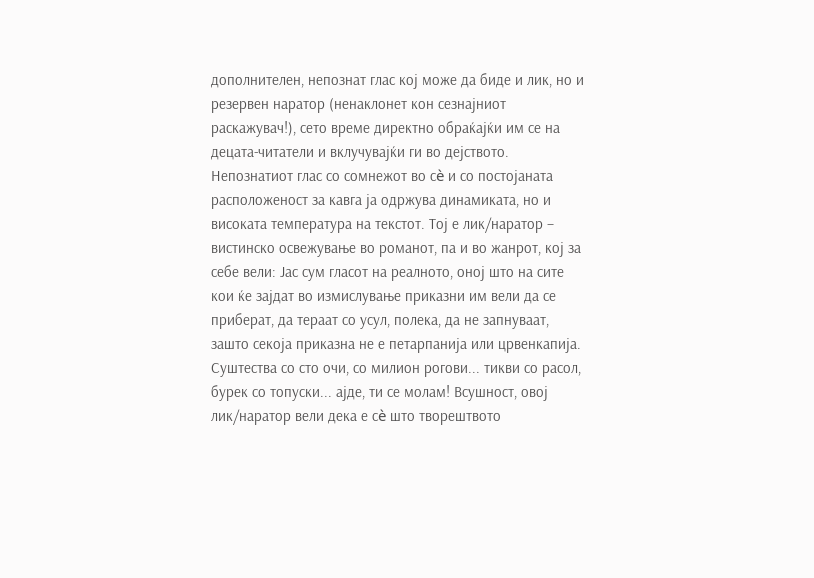дополнителен, непознат глас кој може да биде и лик, но и резервен наратор (ненаклонет кон сезнајниот раскажувач!), сето време директно обраќајќи им се на децата-читатели и вклучувајќи ги во дејството. Непознатиот глас со сомнежот во сè и со постојаната расположеност за кавга ја одржува динамиката, но и високата температура на текстот. Тој е лик/наратор – вистинско освежување во романот, па и во жанрот, кој за себе вели: Јас сум гласот на реалното, оној што на сите кои ќе зајдат во измислување приказни им вели да се приберат, да тераат со усул, полека, да не запнуваат, зашто секоја приказна не е петарпанија или црвенкапија. Суштества со сто очи, со милион рогови... тикви со расол, бурек со топуски... ајде, ти се молам! Всушност, овој лик/наратор вели дека е сè што творештвото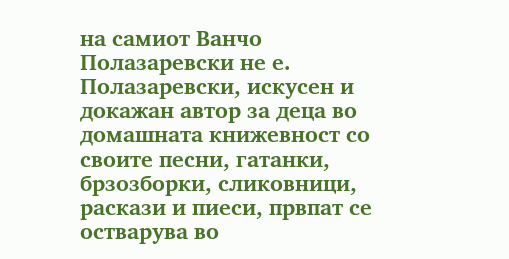на самиот Ванчо Полазаревски не е. Полазаревски, искусен и докажан автор за деца во домашната книжевност со своите песни, гатанки, брзозборки, сликовници, раскази и пиеси, првпат се остварува во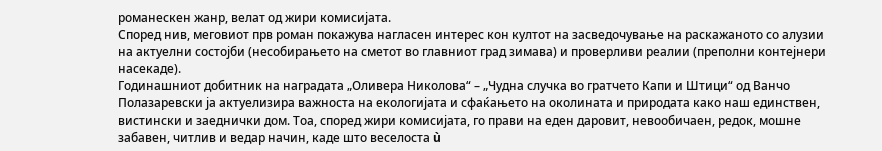романескен жанр, велат од жири комисијата.
Според нив, меговиот прв роман покажува нагласен интерес кон култот на засведочување на раскажаното со алузии на актуелни состојби (несобирањето на сметот во главниот град зимава) и проверливи реалии (преполни контејнери насекаде).
Годинашниот добитник на наградата „Оливера Николова“ – „Чудна случка во гратчето Капи и Штици“ од Ванчо Полазаревски ја актуелизира важноста на екологијата и сфаќањето на околината и природата како наш единствен, вистински и заеднички дом. Тоа, според жири комисијата, го прави на еден даровит, невообичаен, редок, мошне забавен, читлив и ведар начин, каде што веселоста ù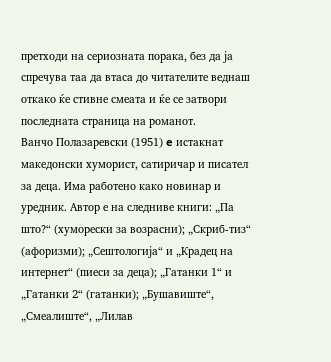претходи на сериозната порака, без да ја спречува таа да втаса до читателите веднаш откако ќе стивне смеата и ќе се затвори последната страница на романот.
Ванчо Полазаревски (1951) e истакнат македонски хуморист, сатиричар и писател за деца. Има работено како новинар и уредник. Автор е на следниве книги: „Па што?“ (хуморески за возрасни); „Скриб-тиз“ (афоризми); „Сештологија“ и „Крадец на интернет“ (пиеси за деца); „Гатанки 1“ и „Гатанки 2“ (гатанки); „Бушавиште“, „Смеалиште“, „Лилав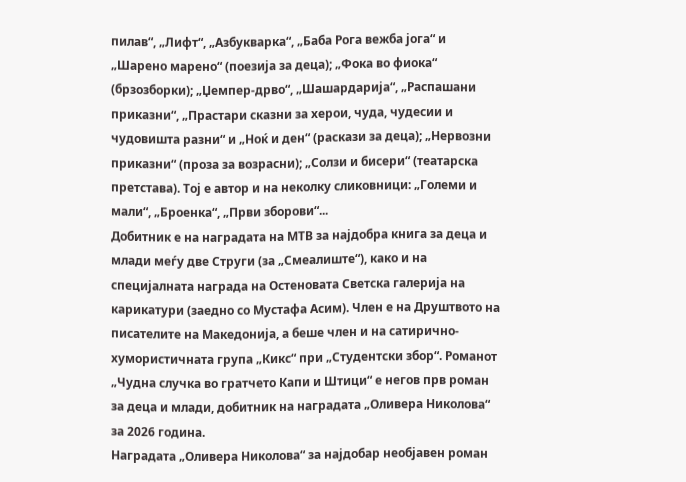пилав“, „Лифт“, „Азбукварка“, „Баба Рога вежба јога“ и „Шарено марено“ (поезија за деца); „Фока во фиока“ (брзозборки); „Џемпер-дрво“, „Шашардарија“, „Распашани приказни“, „Прастари сказни за херои, чуда, чудесии и чудовишта разни“ и „Ноќ и ден“ (раскази за деца); „Нервозни приказни“ (проза за возрасни); „Солзи и бисери“ (театарска претстава). Тој е автор и на неколку сликовници: „Големи и мали“, „Броенка“, „Први зборови“...
Добитник е на наградата на МТВ за најдобра книга за деца и млади меѓу две Струги (за „Смеалиште“), како и на специјалната награда на Остеновата Светска галерија на карикатури (заедно со Мустафа Асим). Член е на Друштвото на писателите на Македонија, а беше член и на сатирично-хумористичната група „Кикс“ при „Студентски збор“. Романот „Чудна случка во гратчето Капи и Штици“ е негов прв роман за деца и млади, добитник на наградата „Оливера Николова“ за 2026 година.
Наградата „Оливера Николова“ за најдобар необјавен роман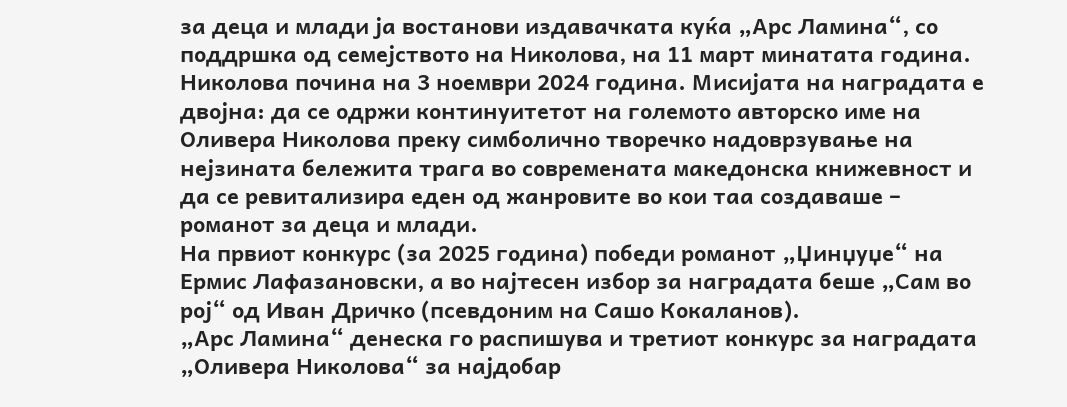за деца и млади ја востанови издавачката куќа „Арс Ламина“, со поддршка од семејството на Николова, на 11 март минатата година. Николова почина на 3 ноември 2024 година. Мисијата на наградата е двојна: да се одржи континуитетот на големото авторско име на Оливера Николова преку симболично творечко надоврзување на нејзината бележита трага во современата македонска книжевност и да се ревитализира еден од жанровите во кои таа создаваше – романот за деца и млади.
На првиот конкурс (за 2025 година) победи романот „Џинџуџе“ на Ермис Лафазановски, а во најтесен избор за наградата беше „Сам во рој“ од Иван Дричко (псевдоним на Сашо Кокаланов).
„Арс Ламина“ денеска го распишува и третиот конкурс за наградата „Оливера Николова“ за најдобар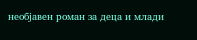необјавен роман за деца и млади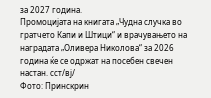за 2027 година.
Промоцијата на книгата „Чудна случка во гратчето Капи и Штици“ и врачувањето на наградата „Оливера Николова“ за 2026 година ќе се одржат на посебен свечен настан. сст/вј/
Фото: Принскрин